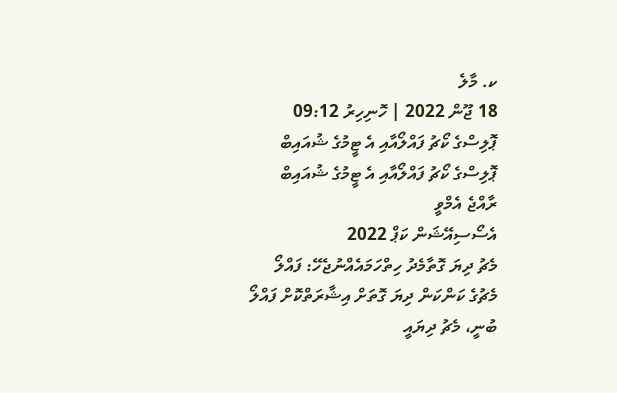ކ. މާލެ
18 ޖޫން 2022 | ހޮނިހިރު 09:12
ޕޮލިސްގެ ކޯޗު ފައްލޯއާއި އެ ޓީމުގެ ޝުއައިބް
ޕޮލިސްގެ ކޯޗު ފައްލޯއާއި އެ ޓީމުގެ ޝުއައިބް
ރާއްޖެ އެމްވީ
އެސޯސިއޭޝަން ކަޕް 2022
މެޗު ދިޔަ ގޮތާމެދު ހިތްހަމައެއްނުޖެހޭ: ފައްލޯ
މެޗުގެ ކަންކަން ދިޔަ ގޮތަށް އިޝާރަތްކޮށް ފައްލޯ ބުނީ، މެޗު ދިޔައީ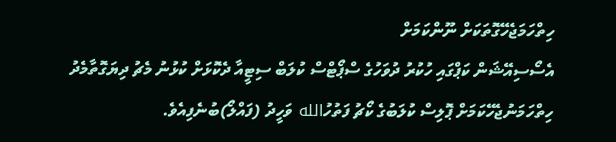ހިތްހަމަޖެހޭގޮތަކަށް ނޫންކަމަށް
އެސޯސިއޭޝަން ކަޕްގައި ހުކުރު ދުވަހުގެ ސްޕޯޓްސް ކުލަބް ސިޓީއާ ދެކޮޅަށް ކުޅުނު މެޗު ދިޔަގޮތާމެދު ހިތްހަމަނުޖެހޭކަމަށް ޕޮލިސް ކުލަބުގެ ކޯޗު ފަތުހުالله ވަހީދު (ފައްލޯ)ބުނެފިއެވެ.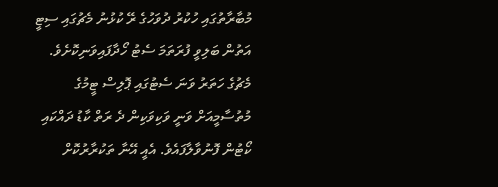މުބާރާތުގައި ހުކުރު ދުވަހުގެ ރޭ ކުޅުނު މެޗުގައި ސިޓީ އަތުން ބަލިވީ ފުރަތަމަ ސެޓު ހޯދާފައިވަނިކޮށެވެ. މެޗުގެ ހަތަރު ވަނަ ސެޓުގައި ޕޮލިސް ޓީމުގެ މުތުސާމީއަށް ވަނީ ވަކިވަކިން ދެ ރަތް ކާޑު ދައްކައި ކޯޓުން ފޮނުވާލާފައެވެ. އެއީ އޭނާ ތަކުރާރުކޮށް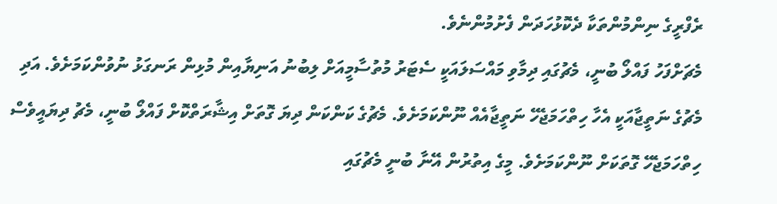ރެފްރީގެ ނިންމުންތަކާ ދެކޮޅުހަދަން ފެށުމުންނެވެ.
މެޗަށްފަހު ފައްލޯ ބުނީ، މެޗުގައި ދިމާވި މައްސަލައަކީ ސެޓަރު މުތުސާމީއަށް ލިބުނު އަނިޔާއިން މުޅިން ރަނގަޅު ނުވުންކަމަށެވެ. އަދި މެޗުގެ ނަތީޖާއަކީ އެހާ ހިތްހަމަޖެހޭ ނަތީޖާއެއް ނޫންކަމަށެވެ. މެޗުގެ ކަންކަން ދިޔަ ގޮތަށް އިޝާރަތްކޮށް ފައްލޯ ބުނީ، މެޗު ދިޔައީވެސް ހިތްހަމަޖެހޭ ގޮތަކަށް ނޫންކަމަށެވެ. މީގެ އިތުރުން އޭނާ ބުނީ މެޗުގައި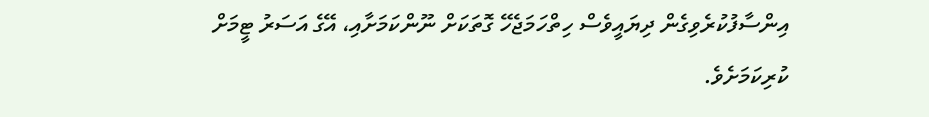އިންސާފުކުރެވިގެން ދިޔައީވެސް ހިތްހަމަޖެހޭ ގޮތަކަށް ނޫންކަމަށާއި، އޭގެ އަސަރު ޓީމަށް ކުރިކަމަށެވެ.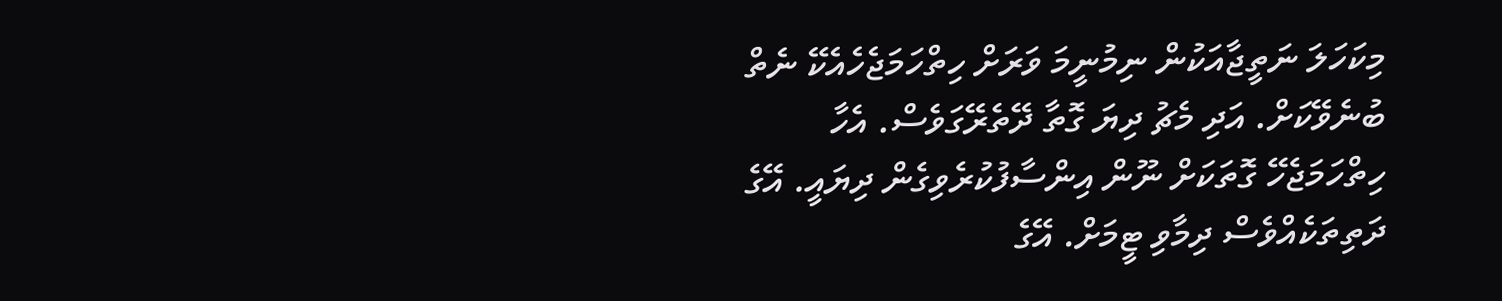މިކަހަލަ ނަތީޖާއަކުން ނިމުނީމަ ވަރަށް ހިތްހަމަޖެހެއެކޭ ނެތް ބުނެވޭކަށް. އަދި މެޗު ދިޔަ ގޮތާ ދޭތެރޭގަވެސް. އެހާ ހިތްހަމަޖެހޭ ގޮތަކަށް ނޫން އިންސާފުކުރެވިގެން ދިޔައީ. އޭގެ ދަތިތަކެއްވެސް ދިމާވި ޓީމަށް. އޭގެ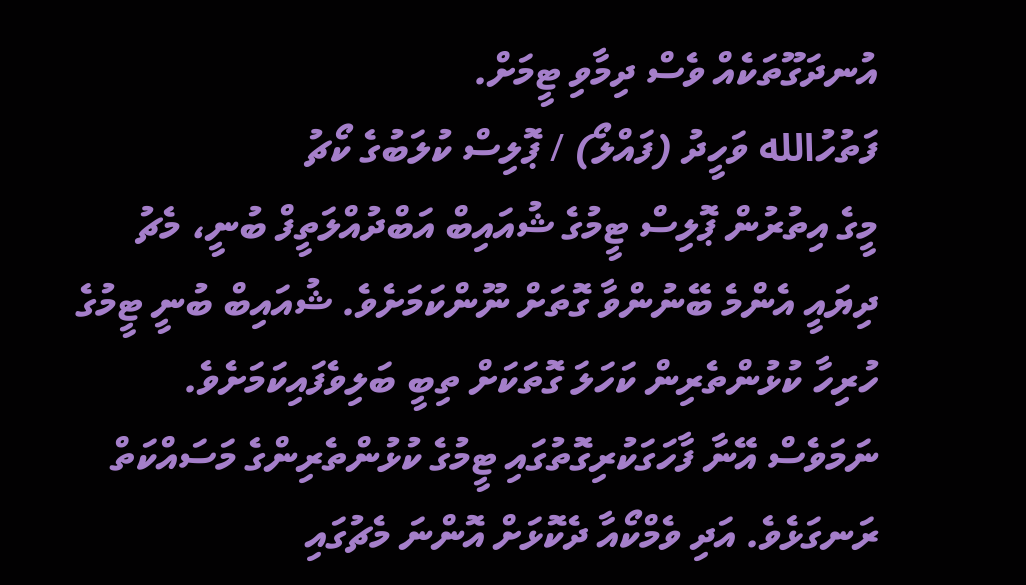އުނދަގޫތަކެއް ވެސް ދިމާވި ޓީމަށް.
ފަތުހުالله ވަހީދު (ފައްލޯ) / ޕޮލިސް ކުލަބުގެ ކޯޗު
މީގެ އިތުރުން ޕޮލިސް ޓީމުގެ ޝުއައިބް އަބްދުއްލަތީފް ބުނީ، މެޗު ދިޔައީ އެންމެ ބޭނުންވާ ގޮތަށް ނޫންކަމަށެވެ. ޝުއައިބް ބުނީ ޓީމުގެ ހުރިހާ ކުޅުންތެރިން ކަހަލަ ގޮތަކަށް ތިބީ ބަލިވެފައިކަމަށެވެ. ނަމަވެސް އޭނާ ފާހަގަކުރިގޮތުގައި ޓީމުގެ ކުޅުންތެރިންގެ މަސައްކަތް ރަނގަޅެވެ. އަދި ވެމްކޯއާ ދެކޮޅަށް އޮންނަ މެޗުގައި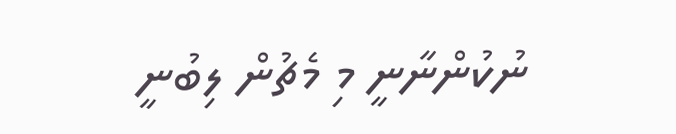ނުކުންނާނީ މި މެޗުން ލިބުނީ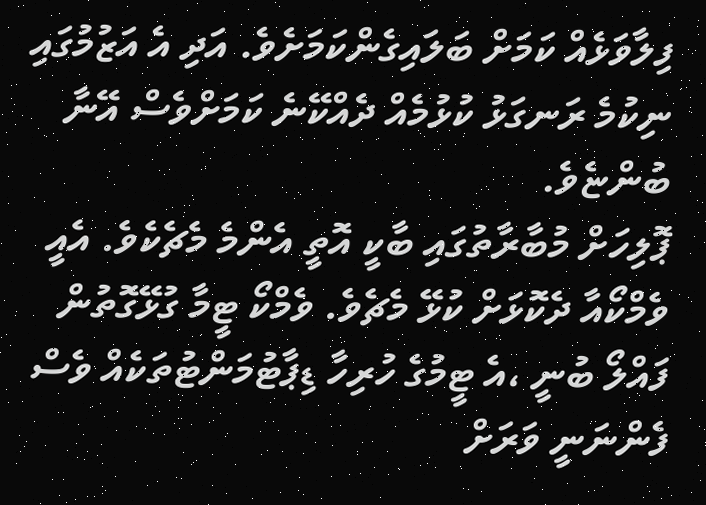ފިލާވަޅެއް ކަމަށް ބަލައިގެންކަމަށެވެ. އަދި އެ އަޒުމުގައި ނިކުމެ ރަނގަޅު ކުޅުމެއް ދެއްކޭނެ ކަމަށްވެސް އޭނާ ބުންޏެވެ.
ޕޮލިހަށް މުބާރާތުގައި ބާކީ އޮތީ އެންމެ މެޗެކެވެ. އެއީ ވެމްކޯއާ ދެކޮޅަށް ކުޅޭ މެޗެވެ. ވެމްކޯ ޓީމާ ގުޅޭގޮތުން ފައްލޯ ބުނީ ،އެ ޓީމުގެ ހުރިހާ ޑިޕާޓުމަންޓުތަކެއް ވެސް ފެންނަނީ ވަރަށް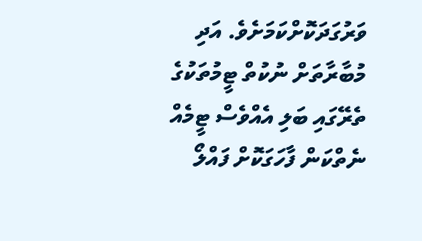ވަރުގަދަކޮށްކަމަށެވެ. އަދި މުބާރާތަށް ނުކުތް ޓީމުތަކުގެ ތެރޭގައި ބަލި އެއްވެސް ޓީމެއް ނެތްކަން ފާހަގަކޮށް ފައްލޯ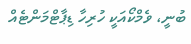ބުނީ، ވެމްކޯއަކީ ހުރިހާ ޑިޕާޓްމަންޓެއް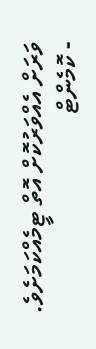ވަރަށް އެއްވަރުކޮށް އޮތް ޓީމެއްކަމަށެވެ.
- ކޮމެންޓް